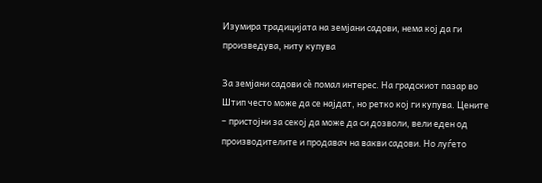Изумира традицијата на земјани садови, нема кој да ги произведува, ниту купува

За земјани садови сѐ помал интерес. На градскиот пазар во Штип често може да се најдат, но ретко кој ги купува. Цените – пристојни за секој да може да си дозволи, вели еден од производителите и продавач на вакви садови. Но луѓето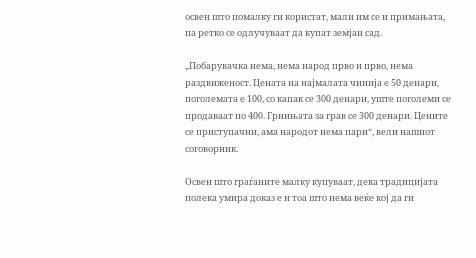освен што помалку ги користат, мали им се и примањата, па ретко се одлучуваат да купат земјан сад.

„Побарувачка нема, нема народ прво и прво, нема раздвиженост. Цената на најмалата чинија е 50 денари, поголемата е 100, со капак се 300 денари, уште поголеми се продаваат по 400. Грнињата за грав се 300 денари. Цените се приступачни, ама народот нема пари“, вели нашиот соговорник.

Освен што граѓаните малку купуваат, дека традицијата полека умира доказ е и тоа што нема веќе кој да ги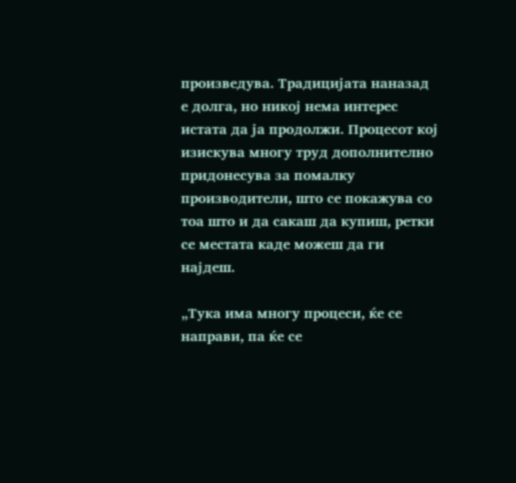произведува. Традицијата наназад е долга, но никој нема интерес истата да ја продолжи. Процесот кој изискува многу труд дополнително придонесува за помалку производители, што се покажува со тоа што и да сакаш да купиш, ретки се местата каде можеш да ги најдеш.

„Тука има многу процеси, ќе се направи, па ќе се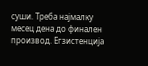суши. Треба најмалку месец дена до финален производ. Егзистенција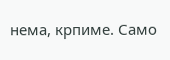нема, крпиме. Само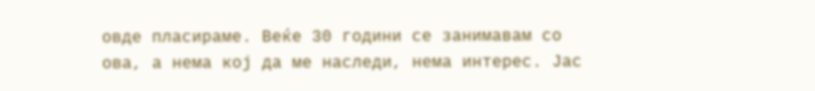овде пласираме. Веќе 30 години се занимавам со ова, а нема кој да ме наследи, нема интерес. Јас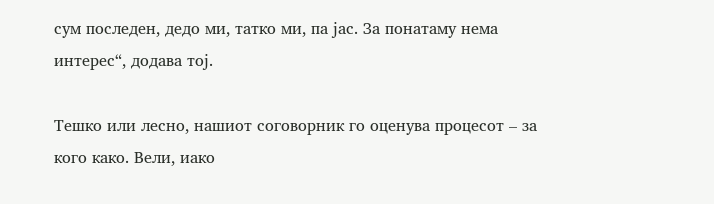сум последен, дедо ми, татко ми, па јас. За понатаму нема интерес“, додава тој.

Тешко или лесно, нашиот соговорник го оценува процесот – за кого како. Вели, иако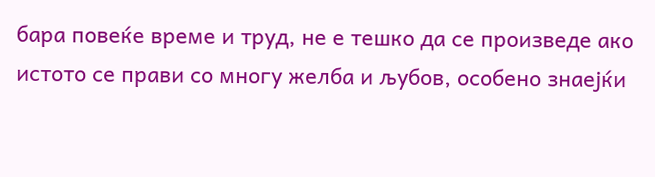бара повеќе време и труд, не е тешко да се произведе ако истото се прави со многу желба и љубов, особено знаејќи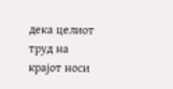дека целиот труд на крајот носи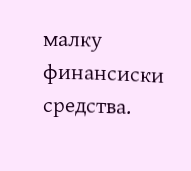малку финансиски средства.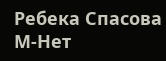Ребека Спасова М-Нет